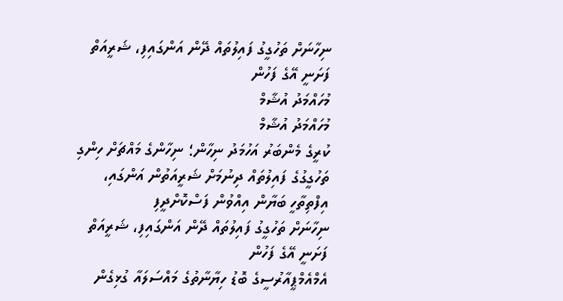ނިހާނަށް ތަހުގީގު ފައިލުތައް ދޭން އަންގައިފި، ޝަރީއަތް ފަށަނީ އޭގެ ފަހުން
މުހައްމަދު އުޝާމް
މުހައްމަދު އުޝާމް
ކުރީގެ މެންބަރު އަހުމަދު ނިހާން؛ ނިހާންގެ މައްޗަށް ހިންގި ތަހުގީގުގެ ފައިލުތައް ދިނުމަށް ޝަރީއަތުން އަންގައި، އިފްތިތާހީ ބަޔާން އިއްވުން ފަސްކޮށްދީފި
ނިހާނަށް ތަހުގީގު ފައިލުތައް ދޭން އަންގައިފި، ޝަރީއަތް ފަށަނީ އޭގެ ފަހުން
އެމްއެމްޕީއާރުސީގެ ބޮޑު ހިޔާނާތުގެ މައްސަލައާ ގުޅިގެން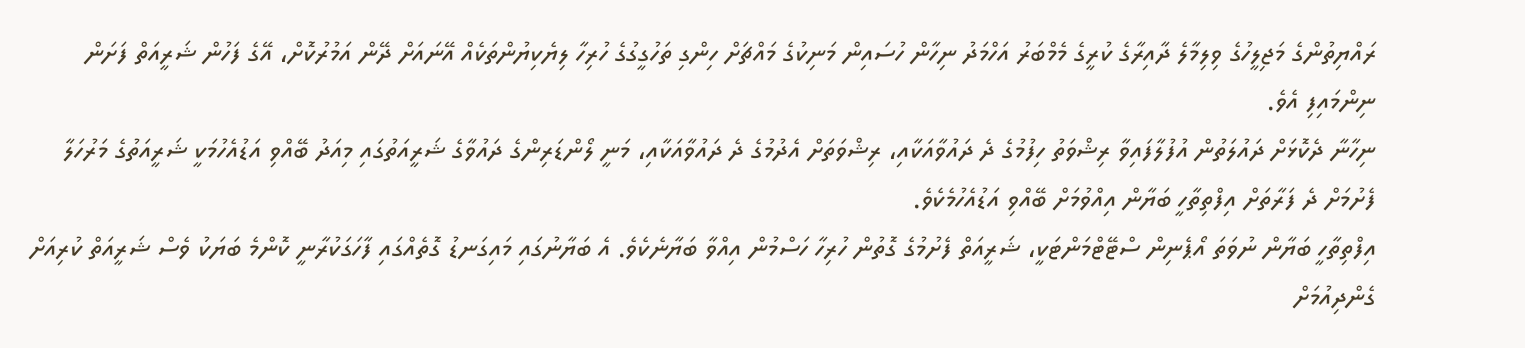ރައްޔިތުންގެ މަޖިލީހުގެ ވިލިމާލެ ދާއިރާގެ ކުރީގެ މެމްބަރު އަހްމަދު ނިހާން ހުސައިން މަނިކުގެ މައްޗަށް ހިންގި ތަހުގީގުގެ ހުރިހާ ލިޔެކިޔުންތަކެއް އޭނައަށް ދޭން އަމުރުކޮށް، އޭގެ ފަހުން ޝަރީއަތް ފަށަން ނިންމައިފި އެވެ.
ނިހާނާ ދެކޮޅަށް ދައުލަތުން އުފުލާފައިވާ ރިޝްވަތު ހިފުމުގެ ދެ ދައުވާއަކާއި، ރިޝްވަތަށް އެދުމުގެ ދެ ދައުވާއަކާއި، މަނީ ލޯންޑަރިންގެ ދައުވާގެ ޝަރީއަތުގައި މިއަދު ބޭއްވި އަޑުއެހުމަކީ ޝަރީއަތުގެ މަރުހަލާ ފެށުމަށް ދެ ފަރާތަށް އިފްތިތާހީ ބަޔާން އިއްވުމަށް ބޭއްވި އަޑުއެހުމެކެވެ.
އިފްތިތާހީ ބަޔާން ނުވަތަ އޯޕެނިން ސްޓޭޓްމަންޓަކީ، ޝަރީއަތް ފެށުމުގެ ގޮތުން ހުރިހާ ހަސްމުން އިއްވާ ބަޔާނެކެވެ. އެ ބަޔާނުގައި މައިގަނޑު ގޮތެއްގައި ފާހަގަކުރާނީ ކޮންމެ ބަޔަކު ވެސް ޝަރީއަތް ކުރިއަށް ގެންދިއުމަށް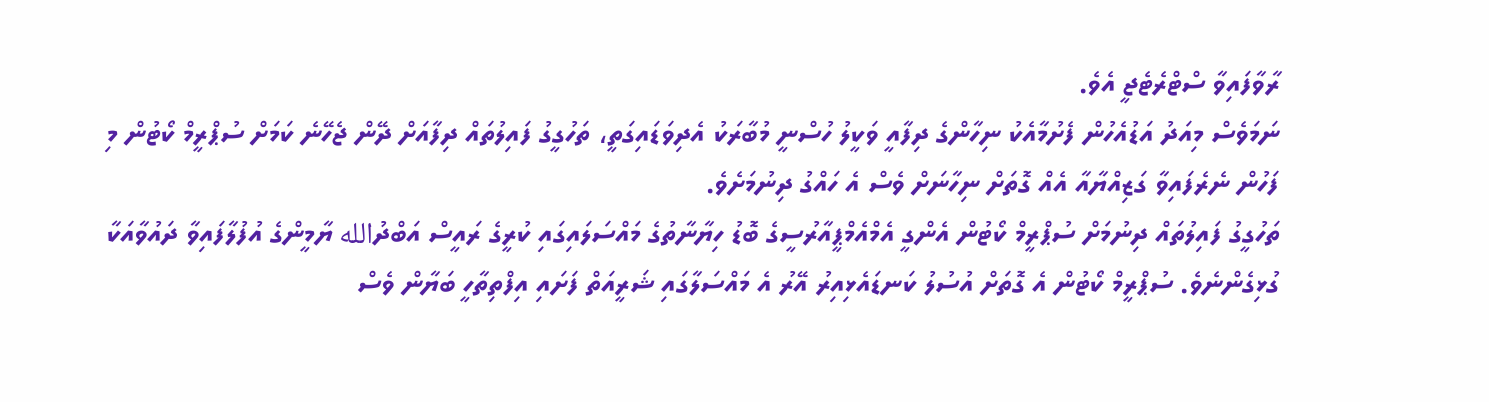ރާވާފައިވާ ސްޓްރެޓެޖީ އެވެ.
ނަމަވެސް މިއަދު އަޑުއެހުން ފެށުމާއެކު ނިހާންގެ ދިފާއީ ވަކީލު ހުސްނީ މުބާރަކު އެދިވަޑައިގަތީ، ތަހުގީގު ފައިލުތައް ދިފާއަށް ދޭން ޖެހޭނެ ކަމަށް ސުޕްރީމް ކޯޓުން މި ފަހުން ނެރެފައިވާ ގަޒިއްޔާއާ އެއް ގޮތަށް ނިހާނަށް ވެސް އެ ހައްގު ދިނުމަށެވެ.
ތަހުގީގު ފައިލުތައް ދިނުމަށް ސުޕްރީމް ކޯޓުން އެންގީ އެމްއެމްޕީއާރުސީގެ ބޮޑު ހިޔާނާތުގެ މައްސަލައިގައި ކުރީގެ ރައީސް އަބްދުالله ޔާމީންގެ އުފުލާފައިވާ ދައުވާއަކާ ގުޅިގެންނެވެ. ސުޕްރީމް ކޯޓުން އެ ގޮތަށް އުސުލު ކަނޑައެޅިއިރު އޭރު އެ މައްސަލާގައި ޝަރީއަތް ފަށައި އިފްތިތާހީ ބަޔާން ވެސް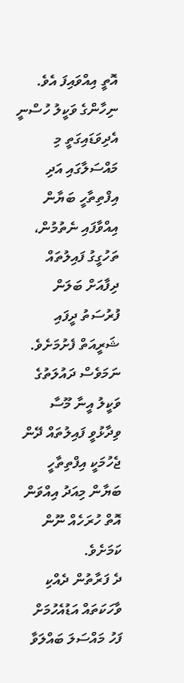އޮތީ އިއްވައިފަ އެވެ.
ނިހާންގެ ވަކީލު ހުސްނީ އެދިވަޑައިގަތީ މި މައްސަލާގައި އަދި އިފްތިތާހީ ބަޔާން އިއްވާފައި ނެތުމުން، ތަހުގީގު ފައިލުތައް ދިފާއަށް ބަލަން ފުރުސަތު ދީފައި ޝަރީއަތް ފެށުމަށެވެ. ނަމަވެސް ދައުލަތުގެ ވަކީލު އީނާ މޫސާ ވިދާޅުވީ ފައިލުތައް ދޭން ޖެހުމަކީ އިފްތިތާހީ ބަޔާން މިއަދު އިއްވަން އޮތް ހުރަހެއް ނޫން ކަމަށެވެ.
ދެ ފަރާތުން ދެއްކި ވާހަކަތައް އަޑުއެހުމަށް ފަހު މައްސަލަ ބައްލަވާ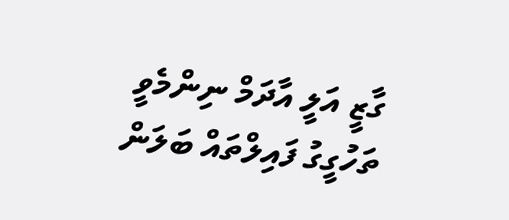ގާޒީ އަލީ އާދަމް ނިންމެވީ ތަހުގީގު ފައިލްތައް ބަލަން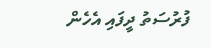ފުރުސަތު ދީފައި އެހެން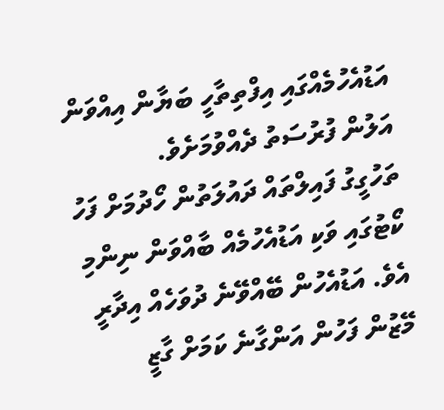އަޑުއެހުމެއްގައި އިފްތިތާހީ ބަޔާން އިއްވަން އަލުން ފުރުސަތު ދެއްވުމަށެވެ.
ތަހުގީގު ފައިލްތައް ދައުލަތުން ހޯދުމަށް ފަހު ކޯޓުގައި ވަކި އަޑުއެހުމެއް ބާއްވަން ނިންމި އެވެ. އަޑުއެހުން ބޭއްވޭނެ ދުވަހެއް އިދާރީ މޭޒުން ފަހުން އަންގާނެ ކަމަށް ގާޒީ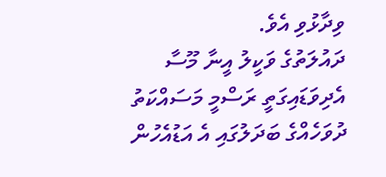ވިދާޅުވި އެވެ.
ދައުލަތުގެ ވަކީލު އީނާ މޫސާ އެދިވަޑައިގަތީ ރަސްމީ މަސައްކަތު ދުވަހެއްގެ ބަދަލުގައި އެ އަޑުއެހުން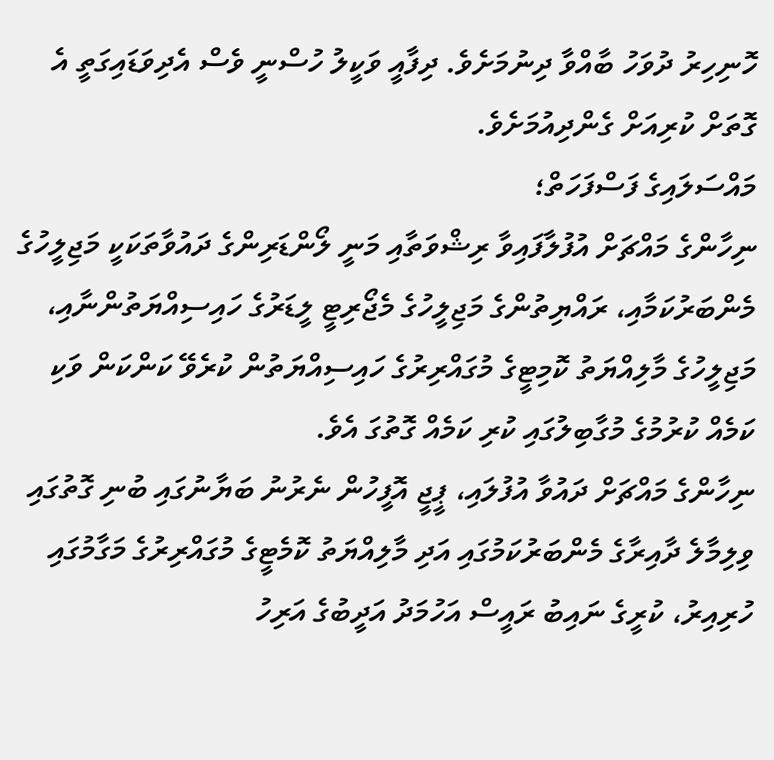ހޮނިހިރު ދުވަހު ބާއްވާ ދިނުމަށެވެ. ދިފާއީ ވަކީލު ހުސްނީ ވެސް އެދިވަޑައިގަތީ އެ ގޮތަށް ކުރިއަށް ގެންދިއުމަށެވެ.
މައްސަލައިގެ ފަސްފަހަތް؛
ނިހާންގެ މައްޗަށް އުފުލާފައިވާ ރިޝްވަތާއި މަނީ ލޯންޑަރިންގެ ދައުވާތަކަކީ މަޖިލީހުގެ މެންބަރުކަމާއި، ރައްޔިތުންގެ މަޖިލީހުގެ މެޖޯރިޓީ ލީޑަރުގެ ހައިސިއްޔަތުންނާއި، މަޖިލީހުގެ މާލިއްޔަތު ކޮމިޓީގެ މުގައްރިރުގެ ހައިސިއްޔަތުން ކުރެވޭ ކަންކަން ވަކި ކަމެއް ކުރުމުގެ މުގާބިލުގައި ކުރި ކަމެއް ގޮތުގަ އެވެ.
ނިހާންގެ މައްޗަށް ދައުވާ އުފުލައި، ޕީޖީ އޮފީހުން ނެރުނު ބަޔާނުގައި ބުނި ގޮތުގައި ވިލިމާލެ ދާއިރާގެ މެންބަރުކަމުގައި އަދި މާލިއްޔަތު ކޮމެޓީގެ މުގައްރިރުގެ މަގާމުގައި ހުރިއިރު، ކުރީގެ ނައިބު ރައީސް އަހުމަދު އަދީބުގެ އަރިހު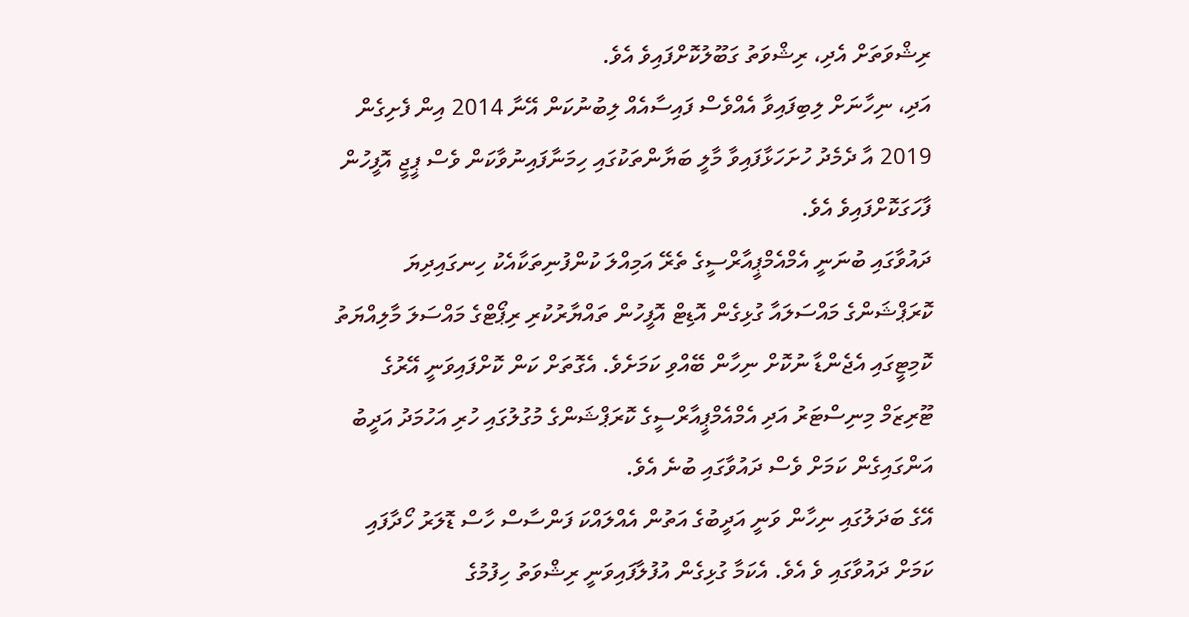ރިޝްވަތަށް އެދި، ރިޝްވަތު ގަބޫލުކޮށްފައިވެ އެވެ.
އަދި، ނިހާނަށް ލިބިފައިވާ އެއްވެސް ފައިސާއެއް ލިބުނުކަން އޭނާ 2014 އިން ފެށިގެން 2019 އާ ދެމެދު ހުށަހަޅާފައިވާ މާލީ ބަޔާންތަކުގައި ހިމަނާފައިނުވާކަން ވެސް ޕީޖީ އޮފީހުން ފާހަގަކޮށްފައިވެ އެވެ.
ދައުވާގައި ބުނަނީ އެމްއެމްޕީއާރްސީގެ ތެރޭ އަމިއްލަ ކުންފުނިތަކާއެކު ހިނގައިދިޔަ ކޮރަޕްޝަންގެ މައްސަލައާ ގުޅިގެން އޮޑިޓް އޮފީހުން ތައްޔާރުކުރި ރިޕޯޓްގެ މައްސަލަ މާލިއްޔަތު ކޮމިޓީގައި އެޖެންޑާ ނުކޮށް ނިހާން ބޭއްވި ކަމަށެވެ. އެގޮތަށް ކަން ކޮށްފައިވަނީ އޭރުގެ ޓޫރިޒަމް މިނިސްޓަރު އަދި އެމްއެމްޕީއާރްސީގެ ކޮރަޕްޝަންގެ މުގުލުގައި ހުރި އަހުމަދު އަދީބު އަންގައިގެން ކަމަށް ވެސް ދައުވާގައި ބުނެ އެވެ.
އޭގެ ބަދަލުގައި ނިހާން ވަނީ އަދީބުގެ އަތުން އެއްލައްކަ ފަންސާސް ހާސް ޑޮލަރު ހޯދާފައި ކަމަށް ދައުވާގައި ވެ އެވެ. އެކަމާ ގުޅިގެން އުފުލާފައިވަނީ ރިޝްވަތު ހިފުމުގެ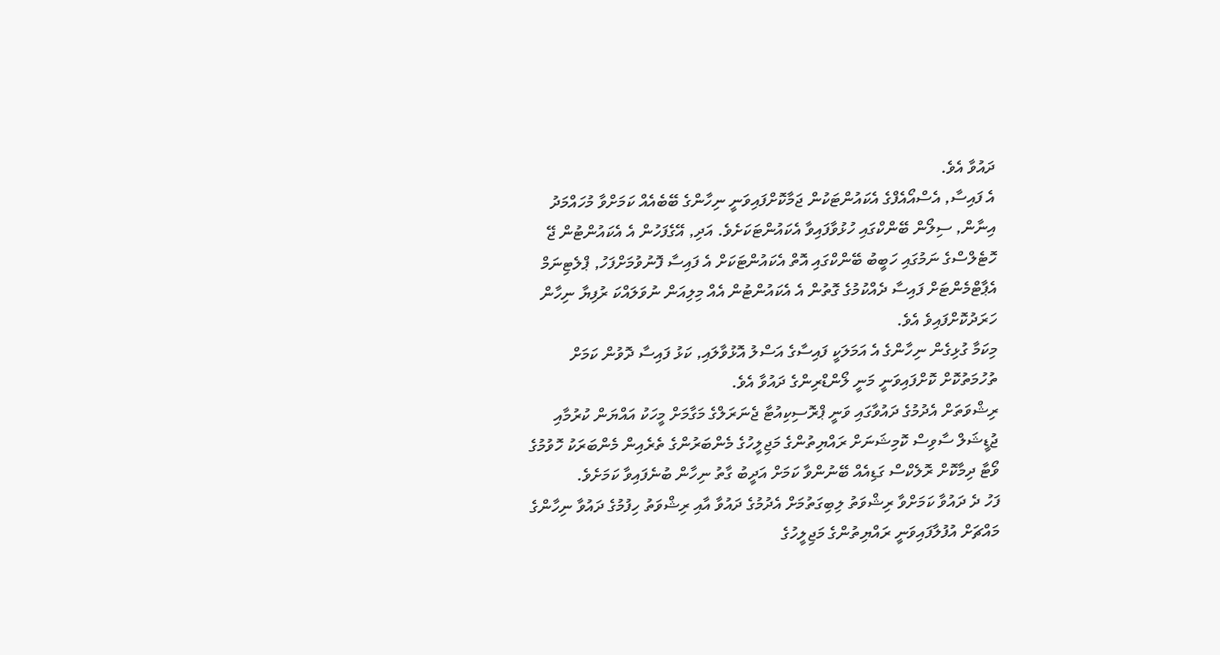ދައުވާ އެވެ.
އެ ފައިސާ, އެސްއޯއެފްގެ އެކައުންޓަކުން ޖަމާކޮށްފައިވަނީ ނިހާންގެ ބޭބެއެއް ކަމަށްވާ މުހައްމަދު އިނާން, ސިލޯން ބޭންކްގައި ހުޅުވާފައިވާ އެކައުންޓަކަށެވެ. އަދި, އޭގެފަހުން އެ އެކައުންޓުން ޖޭ ހޮޓެލްސްގެ ނަމުގައި ހަބީބު ބޭންކްގައި އޮތް އެކައުންޓަކަށް އެ ފައިސާ ފޮނުވުމަށްފަހު, ޕްލެޓިނަމް އެޕާޓްމެންޓަށް ފައިސާ ދެއްކުމުގެ ގޮތުން އެ އެކައުންޓުން އެއް މިލިއަން ނުވަލައްކަ ރުފިޔާ ނިހާން ހަރަދުކޮށްފައިވެ އެވެ.
މިކަމާ ގުޅިގެން ނިހާންގެ އެ އަމަލަކީ ފައިސާގެ އަސްލު އޮޅުވާލައި, ކަޅު ފައިސާ ދޮވުން ކަމަށް ތުހުމަތުކޮށް ކޮށްފައިވަނީ މަނީ ލޯންޑްރިންގެ ދައުވާ އެވެ.
ރިޝްވަތަށް އެދުމުގެ ދައުވާގައި ވަނީ ޕްރޮސިކިއުޓާ ޖެނަރަލްގެ މަގާމަށް މީހަކު އައްޔަން ކުރުމާއި ޖުޑީޝަލް ސާވިސް ކޮމިޝަނަށް ރައްޔިތުންގެ މަޖިލީހުގެ މެންބަރުންގެ ތެރެއިން މެންބަރަކު ހޮވުމުގެ ވޯޓާ ދިމާކޮށް ރޮލެކްސް ގަޑިއެއް ބޭނުންވާ ކަމަށް އަދީބު ގާތު ނިހާން ބުނެފައިވާ ކަމަށެވެ.
ފަހު ދެ ދައުވާ ކަމަށްވާ ރިޝްވަތު ލިބިގަތުމަށް އެދުމުގެ ދައުވާ އާއި ރިޝްވަތު ހިފުމުގެ ދައުވާ ނިހާންގެ މައްޗަށް އުފުލާފައިވަނީ ރައްޔިތުންގެ މަޖިލީހުގެ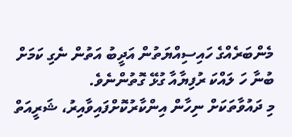މެންބަރެއްގެ ހައިސިއްޔަތުން އަދީބު އަތުން ނެގި ކަމަށް ބުނާ ހަ ލައްކަ ރުފިޔާއާ ގުޅޭ ގޮތުންނެވެ.
މި ދައުވާތަކަށް ނިހާން އިންކާރުކޮށްފައިވާއިރު، ޝަރީއަތް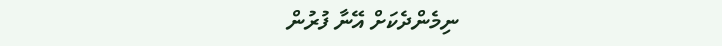ނިމެންދެކަށް އޭނާ ފުރުން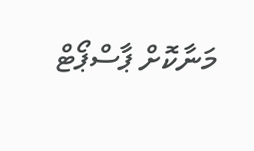މަނާކޮށް ޕާސްޕޯޓް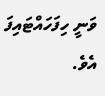ވަނީ ހިފަހައްޓައިފަ އެވެ.